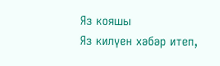Яз кояшы
Яз килүен хәбәр итеп,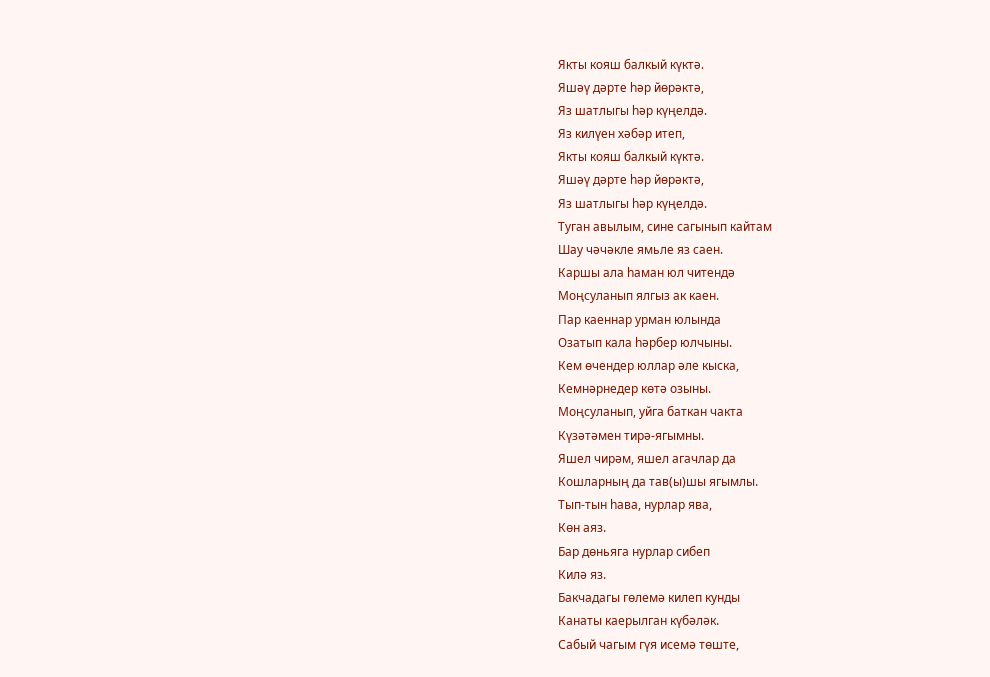Якты кояш балкый күктә.
Яшәү дәрте һәр йөрәктә,
Яз шатлыгы һәр күңелдә.
Яз килүен хәбәр итеп,
Якты кояш балкый күктә.
Яшәү дәрте һәр йөрәктә,
Яз шатлыгы һәр күңелдә.
Туган авылым, сине сагынып кайтам
Шау чәчәкле ямьле яз саен.
Каршы ала һаман юл читендә
Моңсуланып ялгыз ак каен.
Пар каеннар урман юлында
Озатып кала һәрбер юлчыны.
Кем өчендер юллар әле кыска,
Кемнәрнедер көтә озыны.
Моңсуланып, уйга баткан чакта
Күзәтәмен тирә-ягымны.
Яшел чирәм, яшел агачлар да
Кошларның да тав(ы)шы ягымлы.
Тып-тын һава, нурлар ява,
Көн аяз.
Бар дөньяга нурлар сибеп
Килә яз.
Бакчадагы гөлемә килеп кунды
Канаты каерылган күбәләк.
Сабый чагым гүя исемә төште,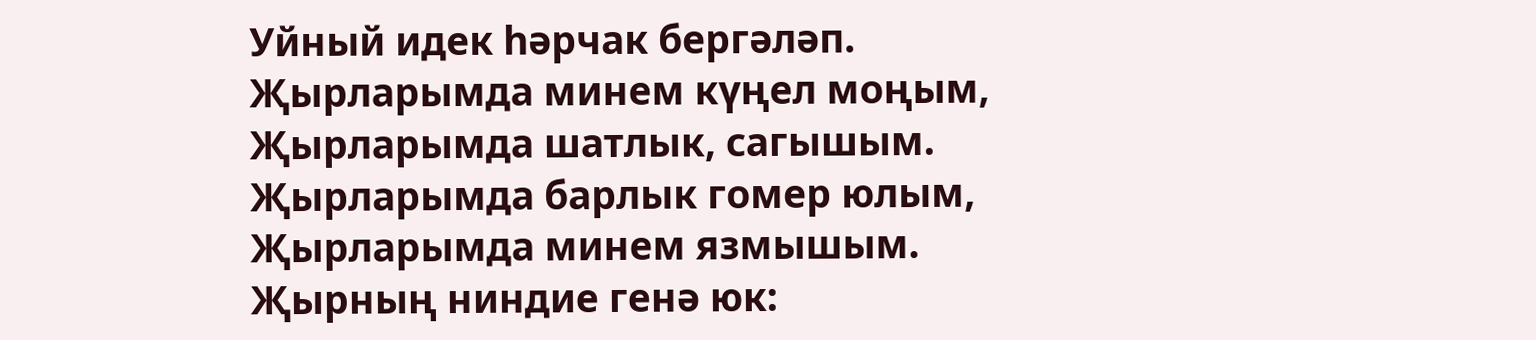Уйный идек һәрчак бергәләп.
Җырларымда минем күңел моңым,
Җырларымда шатлык, сагышым.
Җырларымда барлык гомер юлым,
Җырларымда минем язмышым.
Җырның ниндие генә юк: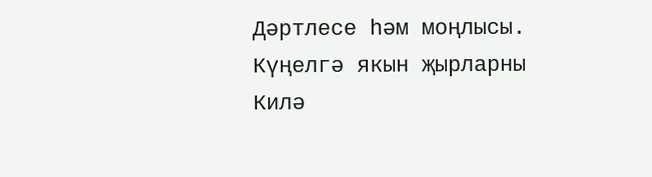Дәртлесе һәм моңлысы.
Күңелгә якын җырларны
Килә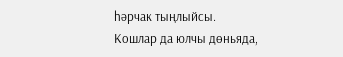һәрчак тыңлыйсы.
Кошлар да юлчы дөньяда,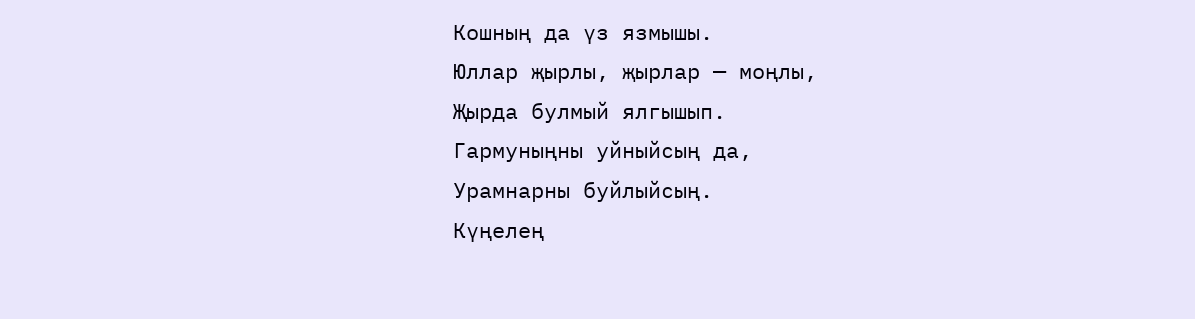Кошның да үз язмышы.
Юллар җырлы, җырлар — моңлы,
Җырда булмый ялгышып.
Гармуныңны уйныйсың да,
Урамнарны буйлыйсың.
Күңелең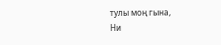тулы моң гына,
Ни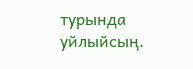турында уйлыйсың.